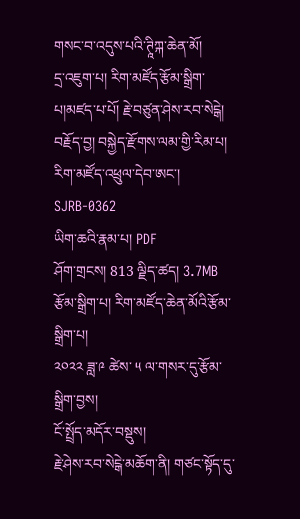གསང་བ་འདུས་པའི་ཊཱིཀྐ་ཆེན་མོ།
དྲ་འཇུག་པ། རིག་མཛོད་རྩོམ་སྒྲིག་པ།མཛད་པ་པོ། རྗེ་བཙུན་ཤེས་རབ་སེངྒེ།
བརྗོད་བྱ། བསྐྱེད་རྫོགས་ལམ་གྱི་རིམ་པ།
རིག་མཛོད་འཕྲུལ་དེབ་ཨང་། SJRB-0362
ཡིག་ཆའི་རྣམ་པ། PDF
ཤོག་གྲངས། 813 ལྗིད་ཚད། 3.7MB
རྩོམ་སྒྲིག་པ། རིག་མཛོད་ཆེན་མོའི་རྩོམ་སྒྲིག་པ།
༢༠༢༢ ཟླ་༩ ཚེས་ ༥ ལ་གསར་དུ་རྩོམ་སྒྲིག་བྱས།
ངོ་སྤྲོད་མདོར་བསྡུས།
རྗེ་ཤེས་རབ་སེངྒེ་མཆོག་ནི། གཙང་སྟོད་དུ་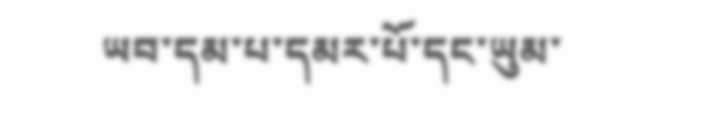ཡབ་དམ་པ་དམར་པོ་དང་ཡུམ་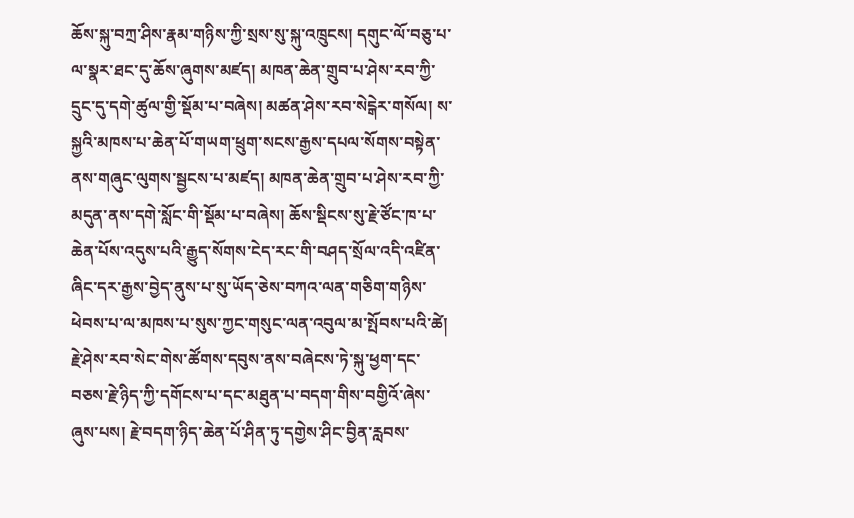ཆོས་སྐུ་བཀྲ་ཤིས་རྣམ་གཉིས་ཀྱི་སྲས་སུ་སྐུ་འཁྲུངས། དགུང་ལོ་བཅུ་པ་ལ་སྣར་ཐང་དུ་ཆོས་ཞུགས་མཛད། མཁན་ཆེན་གྲུབ་པ་ཤེས་རབ་ཀྱི་དྲུང་དུ་དགེ་ཚུལ་གྱི་སྡོམ་པ་བཞེས། མཚན་ཤེས་རབ་སེངྒེར་གསོལ། ས་སྐྱའི་མཁས་པ་ཆེན་པོ་གཡག་ཕྲུག་སངས་རྒྱས་དཔལ་སོགས་བསྟེན་ནས་གཞུང་ལུགས་སྦྱངས་པ་མཛད། མཁན་ཆེན་གྲུབ་པ་ཤེས་རབ་ཀྱི་མདུན་ནས་དགེ་སློང་གི་སྡོམ་པ་བཞེས། ཆོས་སྡིངས་སུ་རྗེ་ཙོང་ཁ་པ་ཆེན་པོས་འདུས་པའི་རྒྱུད་སོགས་ངེད་རང་གི་བཤད་སྲོལ་འདི་འཛིན་ཞིང་དར་རྒྱས་བྱེད་ནུས་པ་སུ་ཡོད་ཅེས་བཀའ་ལན་གཅིག་གཉིས་ཕེབས་པ་ལ་མཁས་པ་སུས་ཀྱང་གསུང་ལན་འབུལ་མ་སྤོབས་པའི་ཚེ། རྗེ་ཤེས་རབ་སེང་གེས་ཚོགས་དབུས་ནས་བཞེངས་ཏེ་སྐུ་ཕྱག་དང་བཅས་རྗེ་ཉིད་ཀྱི་དགོངས་པ་དང་མཐུན་པ་བདག་གིས་བགྱིའོ་ཞེས་ཞུས་པས། རྗེ་བདག་ཉིད་ཆེན་པོ་ཤིན་ཏུ་དགྱེས་ཤིང་བྱིན་རླབས་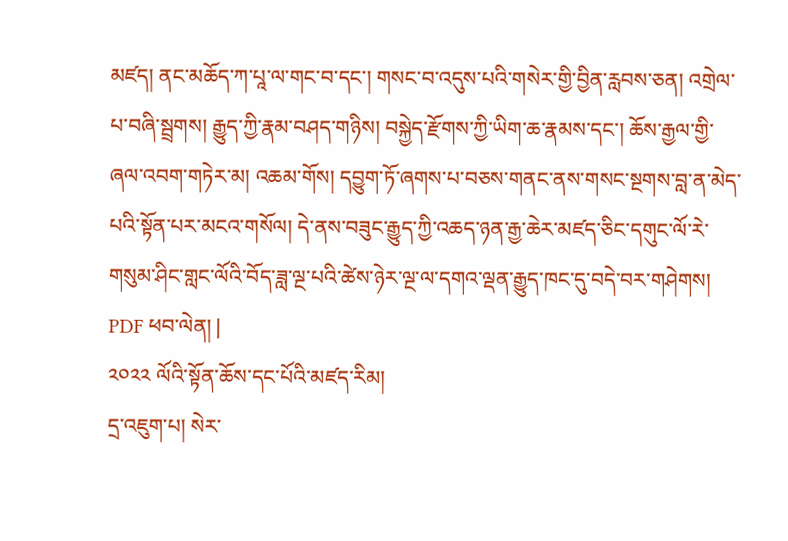མཛད། ནང་མཆོད་ཀ་པཱ་ལ་གང་བ་དང་། གསང་བ་འདུས་པའི་གསེར་གྱི་བྱིན་རླབས་ཅན། འགྲེལ་པ་བཞི་སྦྲགས། རྒྱུད་ཀྱི་རྣམ་བཤད་གཉིས། བསྐྱེད་རྫོགས་ཀྱི་ཡིག་ཆ་རྣམས་དང་། ཆོས་རྒྱལ་གྱི་ཞལ་འབག་གཏེར་མ། འཆམ་གོས། དབྱུག་ཏོ་ཞགས་པ་བཅས་གནང་ནས་གསང་སྔགས་བླ་ན་མེད་པའི་སྟོན་པར་མངའ་གསོལ། དེ་ནས་བཟུང་རྒྱུད་ཀྱི་འཆད་ཉན་རྒྱ་ཆེར་མཛད་ཅིང་དགུང་ལོ་རེ་གསུམ་ཤིང་གླང་ལོའི་བོད་ཟླ་ལྔ་པའི་ཚེས་ཉེར་ལྔ་ལ་དགའ་ལྡན་རྒྱུད་ཁང་དུ་བདེ་བར་གཤེགས།
PDF ཕབ་ལེན། |
༢༠༢༢ ལོའི་སྟོན་ཆོས་དང་པོའི་མཛད་རིམ།
དྲ་འཇུག་པ། སེར་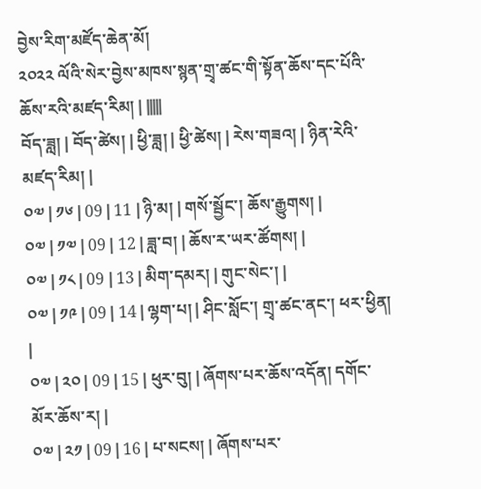བྱེས་རིག་མཛོད་ཆེན་མོ།
༢༠༢༢ ལོའི་སེར་བྱེས་མཁས་སྙན་གྲྭ་ཚང་གི་སྟོན་ཆོས་དང་པོའི་ཆོས་རའི་མཛད་རིམ། | |||||
བོད་ཟླ། | བོད་ཚེས། | ཕྱི་ཟླ། | ཕྱི་ཚེས། | རེས་གཟའ། | ཉིན་རེའི་མཛད་རིམ། |
༠༧ | ༡༦ | 09 | 11 | ཉི་མ། | གསོ་སྦྱོང་། ཆོས་རྒྱུགས། |
༠༧ | ༡༧ | 09 | 12 | ཟླ་བ། | ཆོས་ར་ཡར་ཚོགས། |
༠༧ | ༡༨ | 09 | 13 | མིག་དམར། | གུང་སེང་། |
༠༧ | ༡༩ | 09 | 14 | ལྷག་པ། | ཤིང་སློང་། གྲྭ་ཚང་ནང་། ཕར་ཕྱིན། |
༠༧ | ༢༠ | 09 | 15 | ཕུར་བུ། | ཞོགས་པར་ཆོས་འདོན། དགོང་མོར་ཆོས་ར། |
༠༧ | ༢༡ | 09 | 16 | པ་སངས། | ཞོགས་པར་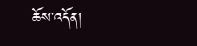ཆོས་འདོན།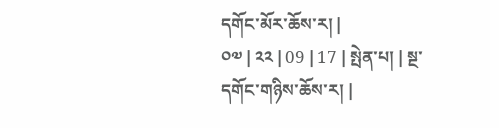དགོང་མོར་ཆོས་ར། |
༠༧ | ༢༢ | 09 | 17 | སྤེན་པ། | སྔ་དགོང་གཉིས་ཆོས་ར། |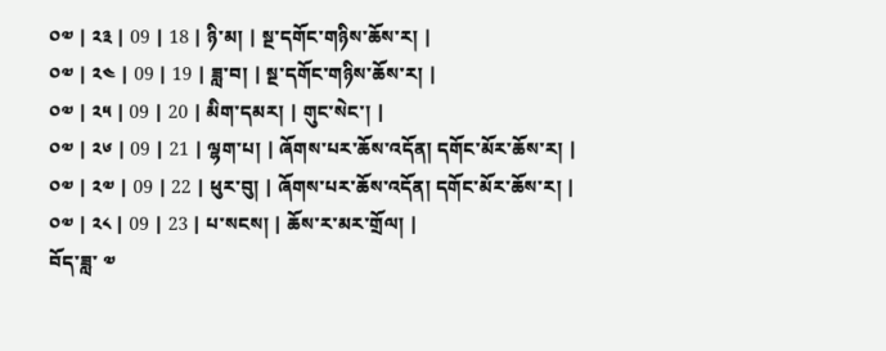༠༧ | ༢༣ | 09 | 18 | ཉི་མ། | སྔ་དགོང་གཉིས་ཆོས་ར། |
༠༧ | ༢༤ | 09 | 19 | ཟླ་བ། | སྔ་དགོང་གཉིས་ཆོས་ར། |
༠༧ | ༢༥ | 09 | 20 | མིག་དམར། | གུང་སེང་། |
༠༧ | ༢༦ | 09 | 21 | ལྷག་པ། | ཞོགས་པར་ཆོས་འདོན། དགོང་མོར་ཆོས་ར། |
༠༧ | ༢༧ | 09 | 22 | ཕུར་བུ། | ཞོགས་པར་ཆོས་འདོན། དགོང་མོར་ཆོས་ར། |
༠༧ | ༢༨ | 09 | 23 | པ་སངས། | ཆོས་ར་མར་གྲོལ། |
བོད་ཟླ་ ༧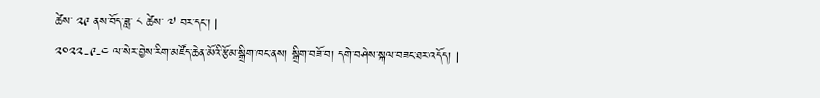ཚེས་ ༢༩ ནས་བོད་ཟླ་ ༨ ཚེས་ ༧ བར་དང་། |
༢༠༢༢-༩-༤ ལ་སེར་བྱེས་རིག་མཛོད་ཆེན་མོའི་རྩོམ་སྒྲིག་ཁང་ནས། སྒྲིག་བཟོ་བ། དགེ་བཤེས་སྐལ་བཟང་ཐར་འདོད། |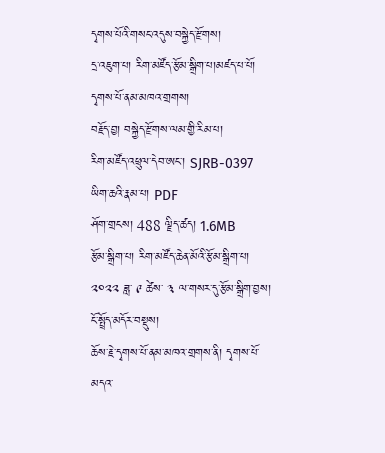དྭགས་པོའི་གསང་འདུས་བསྐྱེད་རྫོགས།
དྲ་འཇུག་པ། རིག་མཛོད་རྩོམ་སྒྲིག་པ།མཛད་པ་པོ། དྭགས་པོ་ནམ་མཁའ་གྲགས།
བརྗོད་བྱ། བསྐྱེད་རྫོགས་ལམ་གྱི་རིམ་པ།
རིག་མཛོད་འཕྲུལ་དེབ་ཨང་། SJRB-0397
ཡིག་ཆའི་རྣམ་པ། PDF
ཤོག་གྲངས། 488 ལྗིད་ཚད། 1.6MB
རྩོམ་སྒྲིག་པ། རིག་མཛོད་ཆེན་མོའི་རྩོམ་སྒྲིག་པ།
༢༠༢༢ ཟླ་ ༩ ཚེས་ ༣ ལ་གསར་དུ་རྩོམ་སྒྲིག་བྱས།
ངོ་སྤྲོད་མདོར་བསྡུས།
ཆོས་རྗེ་དྭགས་པོ་ནམ་མཁའ་གྲགས་ནི། དྭགས་པོ་མདའ་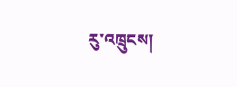རུ་འཁྲུངས།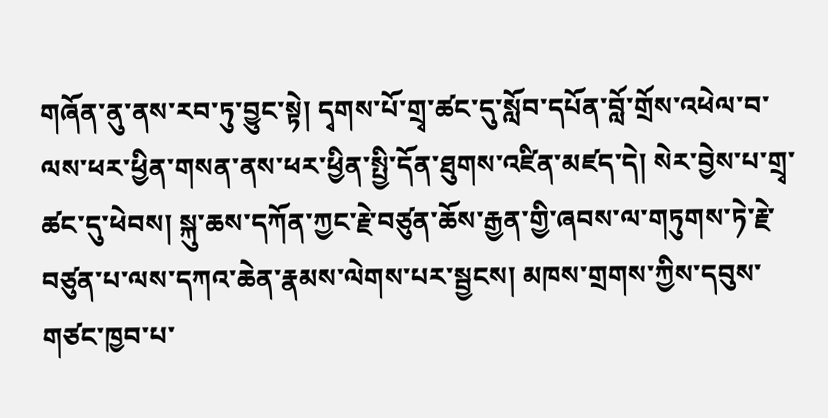གཞོན་ནུ་ནས་རབ་ཏུ་བྱུང་སྟེ། དྭགས་པོ་གྲྭ་ཚང་དུ་སློབ་དཔོན་བློ་གྲོས་འཕེལ་བ་ལས་ཕར་ཕྱིན་གསན་ནས་ཕར་ཕྱིན་སྤྱི་དོན་ཐུགས་འཛིན་མཛད་དེ། སེར་བྱེས་པ་གྲྭ་ཚང་དུ་ཕེབས། སྐུ་ཆས་དཀོན་ཀྱང་རྗེ་བཙུན་ཆོས་རྒྱན་གྱི་ཞབས་ལ་གཏུགས་ཏེ་རྗེ་བཙུན་པ་ལས་དཀའ་ཆེན་རྣམས་ལེགས་པར་སྦྱངས། མཁས་གྲགས་ཀྱིས་དབུས་གཙང་ཁྱབ་པ་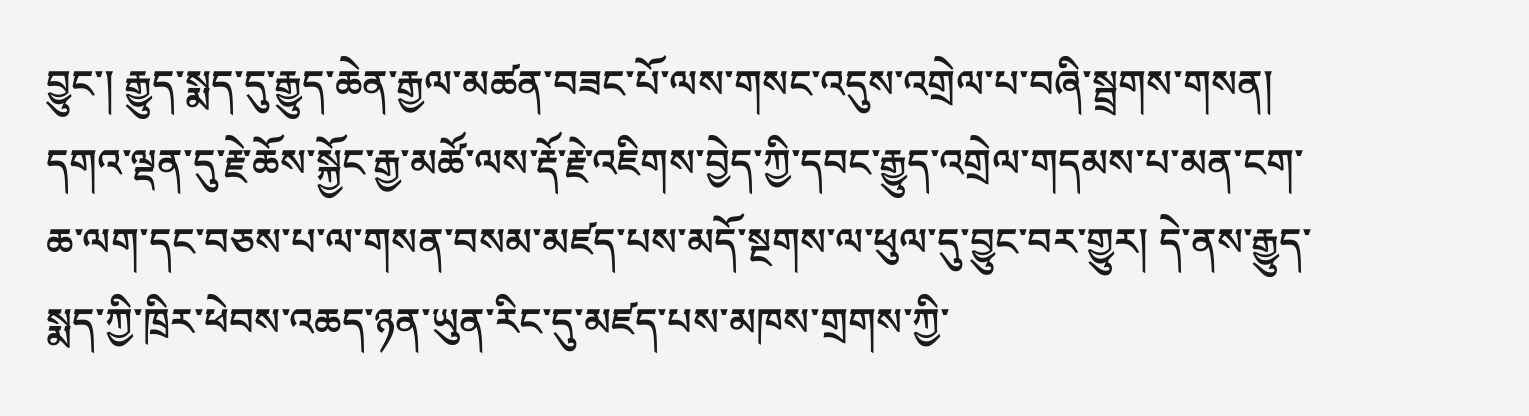བྱུང་། རྒྱུད་སྨད་དུ་རྒྱུད་ཆེན་རྒྱལ་མཚན་བཟང་པོ་ལས་གསང་འདུས་འགྲེལ་པ་བཞི་སྦྲགས་གསན། དགའ་ལྡན་དུ་རྗེ་ཆོས་སྐྱོང་རྒྱ་མཚོ་ལས་རྡོ་རྗེ་འཇིགས་བྱེད་ཀྱི་དབང་རྒྱུད་འགྲེལ་གདམས་པ་མན་ངག་ཆ་ལག་དང་བཅས་པ་ལ་གསན་བསམ་མཛད་པས་མདོ་སྔགས་ལ་ཕུལ་དུ་བྱུང་བར་གྱུར། དེ་ནས་རྒྱུད་སྨད་ཀྱི་ཁྲིར་ཕེབས་འཆད་ཉན་ཡུན་རིང་དུ་མཛད་པས་མཁས་གྲགས་ཀྱི་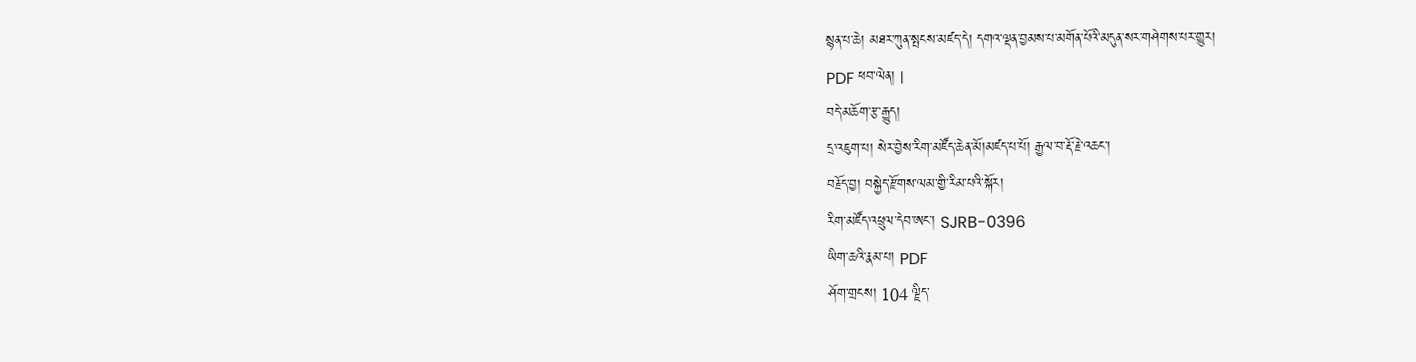སྙན་པ་ཆེ། མཐར་ཀུན་སྤངས་མཛད་དེ། དགའ་ལྡན་བྱམས་པ་མགོན་པོའི་མདུན་སར་གཤེགས་པར་གྱུར།
PDF ཕབ་ལེན། |
བདེ་མཆོག་རྩ་རྒྱུད།
དྲ་འཇུག་པ། སེར་བྱེས་རིག་མཛོད་ཆེན་མོ།མཛད་པ་པོ། རྒྱལ་བ་རྡོ་རྗེ་འཆང་།
བརྗོད་བྱ། བསྐྱེད་རྫོགས་ལམ་གྱི་རིམ་པའི་སྐོར།
རིག་མཛོད་འཕྲུལ་དེབ་ཨང་། SJRB-0396
ཡིག་ཆའི་རྣམ་པ། PDF
ཤོག་གྲངས། 104 ལྗིད་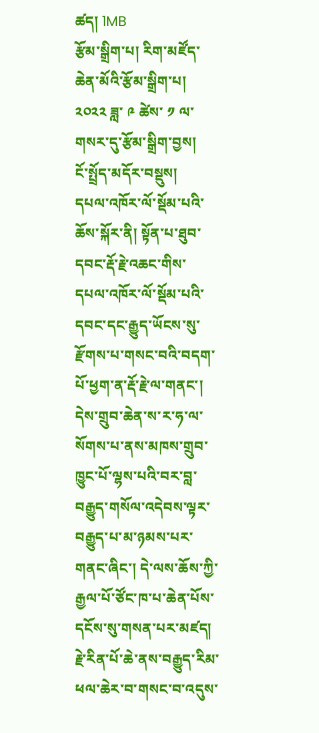ཚད། 1MB
རྩོམ་སྒྲིག་པ། རིག་མཛོད་ཆེན་མོའི་རྩོམ་སྒྲིག་པ།
༢༠༢༢ ཟླ་ ༩ ཚེས་ ༡ ལ་གསར་དུ་རྩོམ་སྒྲིག་བྱས།
ངོ་སྤྲོད་མདོར་བསྡུས།
དཔལ་འཁོར་ལོ་སྡོམ་པའི་ཆོས་སྐོར་ནི། སྟོན་པ་ཐུབ་དབང་རྡོ་རྗེ་འཆང་གིས་དཔལ་འཁོར་ལོ་སྡོམ་པའི་དབང་དང་རྒྱུད་ཡོངས་སུ་རྫོགས་པ་གསང་བའི་བདག་པོ་ཕྱག་ན་རྡོ་རྗེ་ལ་གནང་། དེས་གྲུབ་ཆེན་ས་ར་ཧ་ལ་སོགས་པ་ནས་མཁས་གྲུབ་ཁྱུང་པོ་ལྷས་པའི་བར་བླ་བརྒྱུད་གསོལ་འདེབས་ལྟར་བརྒྱུད་པ་མ་ཉམས་པར་གནང་ཞིང་། དེ་ལས་ཆོས་ཀྱི་རྒྱལ་པོ་ཙོང་ཁ་པ་ཆེན་པོས་དངོས་སུ་གསན་པར་མཛད། རྗེ་རིན་པོ་ཆེ་ནས་བརྒྱུད་རིམ་ཕལ་ཆེར་བ་གསང་བ་འདུས་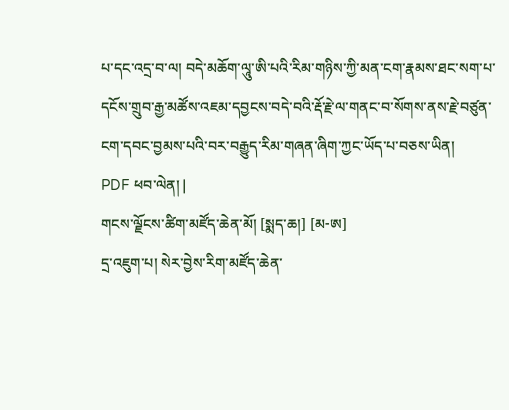པ་དང་འདྲ་བ་ལ། བདེ་མཆོག་ལཱུ་ཨི་པའི་རིམ་གཉིས་ཀྱི་མན་ངག་རྣམས་ཐང་སག་པ་དངོས་གྲུབ་རྒྱ་མཚོས་འཇམ་དབྱངས་བདེ་བའི་རྡོ་རྗེ་ལ་གནང་བ་སོགས་ནས་རྗེ་བཙུན་ངག་དབང་བྱམས་པའི་བར་བརྒྱུད་རིམ་གཞན་ཞིག་ཀྱང་ཡོད་པ་བཅས་ཡིན།
PDF ཕབ་ལེན། |
གངས་ལྗོངས་ཚིག་མཛོད་ཆེན་མོ། [སྨད་ཆ།] [མ-ཨ]
དྲ་འཇུག་པ། སེར་བྱེས་རིག་མཛོད་ཆེན་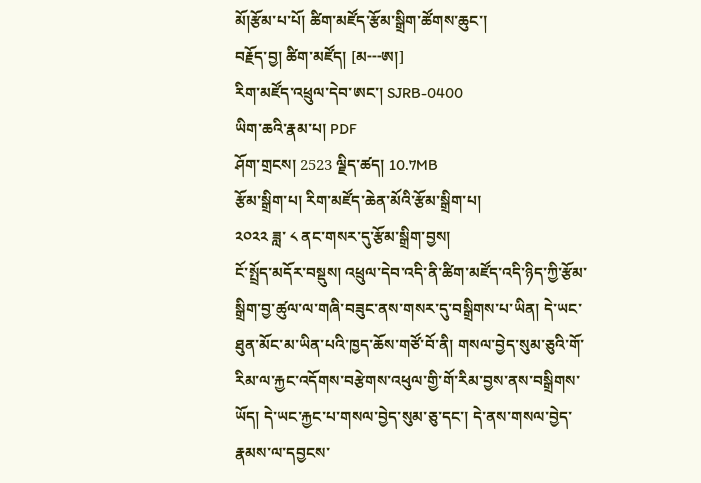མོ།རྩོམ་པ་པོ། ཚིག་མཛོད་རྩོམ་སྒྲིག་ཚོགས་ཆུང་།
བརྗོད་བྱ། ཚིག་མཛོད། [མ---ཨ།]
རིག་མཛོད་འཕྲུལ་དེབ་ཨང་། SJRB-0400
ཡིག་ཆའི་རྣམ་པ། PDF
ཤོག་གྲངས། 2523 ལྗིད་ཚད། 10.7MB
རྩོམ་སྒྲིག་པ། རིག་མཛོད་ཆེན་མོའི་རྩོམ་སྒྲིག་པ།
༢༠༢༢ ཟླ་ ༨ ནང་གསར་དུ་རྩོམ་སྒྲིག་བྱས།
ངོ་སྤྲོད་མདོར་བསྡུས། འཕྲུལ་དེབ་འདི་ནི་ཚིག་མཛོད་འདི་ཉིད་ཀྱི་རྩོམ་སྒྲིག་བྱ་ཚུལ་ལ་གཞི་བཟུང་ནས་གསར་དུ་བསྒྲིགས་པ་ཡིན། དེ་ཡང་ཐུན་མོང་མ་ཡིན་པའི་ཁྱད་ཆོས་གཙོ་བོ་ནི། གསལ་བྱེད་སུམ་ཅུའི་གོ་རིམ་ལ་རྐྱང་འདོགས་བརྩེགས་འཕུལ་གྱི་གོ་རིམ་བྱས་ནས་བསྒྲིགས་ཡོད། དེ་ཡང་རྐྱང་པ་གསལ་བྱེད་སུམ་ཅུ་དང་། དེ་ནས་གསལ་བྱེད་རྣམས་ལ་དབྱངས་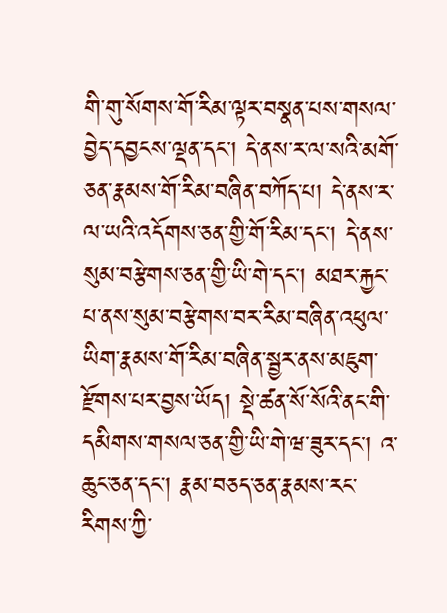གི་གུ་སོགས་གོ་རིམ་ལྟར་བསྣན་པས་གསལ་བྱེད་དབྱངས་ལྡན་དང་། དེ་ནས་ར་ལ་སའི་མགོ་ཅན་རྣམས་གོ་རིམ་བཞིན་བཀོད་པ། དེ་ནས་ར་ལ་ཡའི་འདོགས་ཅན་གྱི་གོ་རིམ་དང་། དེ་ནས་སུམ་བརྩེགས་ཅན་གྱི་ཡི་གེ་དང་། མཐར་རྐྱང་པ་ནས་སུམ་བརྩེགས་བར་རིམ་བཞིན་འཕུལ་ཡིག་རྣམས་གོ་རིམ་བཞིན་སྦྱར་ནས་མཇུག་རྫོགས་པར་བྱས་ཡོད། སྡེ་ཚན་སོ་སོའི་ནང་གི་དམིགས་གསལ་ཅན་གྱི་ཡི་གེ་ཝ་ཟུར་དང་། འ་ཆུང་ཅན་དང་། རྣམ་བཅད་ཅན་རྣམས་རང་རིགས་ཀྱི་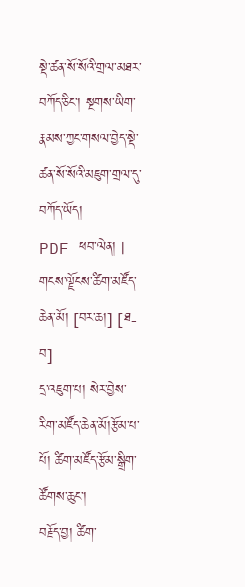སྡེ་ཚན་སོ་སོའི་གྲལ་མཐར་བཀོད་ཅིང་། སྔགས་ཡིག་རྣམས་ཀྱང་གསལ་བྱེད་སྡེ་ཚན་སོ་སོའི་མཇུག་གྲལ་དུ་བཀོད་ཡོད།
PDF ཕབ་ལེན། |
གངས་ལྗོངས་ཚིག་མཛོད་ཆེན་མོ། [བར་ཆ།] [ཐ-བ]
དྲ་འཇུག་པ། སེར་བྱེས་རིག་མཛོད་ཆེན་མོ།རྩོམ་པ་པོ། ཚིག་མཛོད་རྩོམ་སྒྲིག་ཚོགས་ཆུང་།
བརྗོད་བྱ། ཚིག་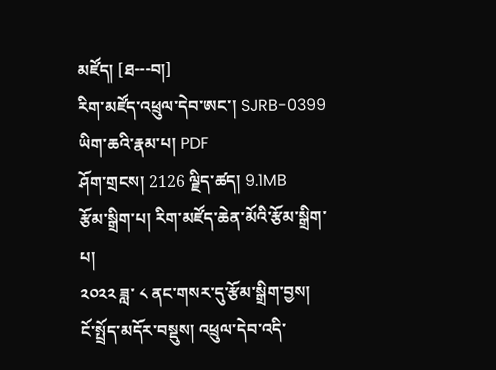མཛོད། [ཐ---བ།]
རིག་མཛོད་འཕྲུལ་དེབ་ཨང་། SJRB-0399
ཡིག་ཆའི་རྣམ་པ། PDF
ཤོག་གྲངས། 2126 ལྗིད་ཚད། 9.1MB
རྩོམ་སྒྲིག་པ། རིག་མཛོད་ཆེན་མོའི་རྩོམ་སྒྲིག་པ།
༢༠༢༢ ཟླ་ ༨ ནང་གསར་དུ་རྩོམ་སྒྲིག་བྱས།
ངོ་སྤྲོད་མདོར་བསྡུས། འཕྲུལ་དེབ་འདི་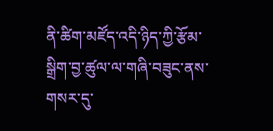ནི་ཚིག་མཛོད་འདི་ཉིད་ཀྱི་རྩོམ་སྒྲིག་བྱ་ཚུལ་ལ་གཞི་བཟུང་ནས་གསར་དུ་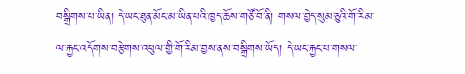བསྒྲིགས་པ་ཡིན། དེ་ཡང་ཐུན་མོང་མ་ཡིན་པའི་ཁྱད་ཆོས་གཙོ་བོ་ནི། གསལ་བྱེད་སུམ་ཅུའི་གོ་རིམ་ལ་རྐྱང་འདོགས་བརྩེགས་འཕུལ་གྱི་གོ་རིམ་བྱས་ནས་བསྒྲིགས་ཡོད། དེ་ཡང་རྐྱང་པ་གསལ་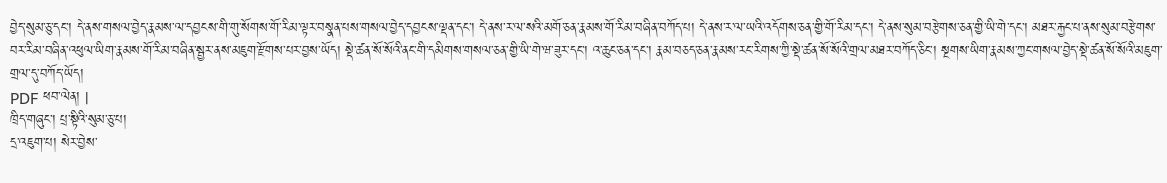བྱེད་སུམ་ཅུ་དང་། དེ་ནས་གསལ་བྱེད་རྣམས་ལ་དབྱངས་གི་གུ་སོགས་གོ་རིམ་ལྟར་བསྣན་པས་གསལ་བྱེད་དབྱངས་ལྡན་དང་། དེ་ནས་ར་ལ་སའི་མགོ་ཅན་རྣམས་གོ་རིམ་བཞིན་བཀོད་པ། དེ་ནས་ར་ལ་ཡའི་འདོགས་ཅན་གྱི་གོ་རིམ་དང་། དེ་ནས་སུམ་བརྩེགས་ཅན་གྱི་ཡི་གེ་དང་། མཐར་རྐྱང་པ་ནས་སུམ་བརྩེགས་བར་རིམ་བཞིན་འཕུལ་ཡིག་རྣམས་གོ་རིམ་བཞིན་སྦྱར་ནས་མཇུག་རྫོགས་པར་བྱས་ཡོད། སྡེ་ཚན་སོ་སོའི་ནང་གི་དམིགས་གསལ་ཅན་གྱི་ཡི་གེ་ཝ་ཟུར་དང་། འ་ཆུང་ཅན་དང་། རྣམ་བཅད་ཅན་རྣམས་རང་རིགས་ཀྱི་སྡེ་ཚན་སོ་སོའི་གྲལ་མཐར་བཀོད་ཅིང་། སྔགས་ཡིག་རྣམས་ཀྱང་གསལ་བྱེད་སྡེ་ཚན་སོ་སོའི་མཇུག་གྲལ་དུ་བཀོད་ཡོད།
PDF ཕབ་ལེན། |
ཁྲིད་གཞུང་། པྲ་སྟིའི་སུམ་ཅུ་པ།
དྲ་འཇུག་པ། སེར་བྱེས་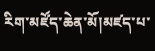རིག་མཛོད་ཆེན་མོ།མཛད་པ་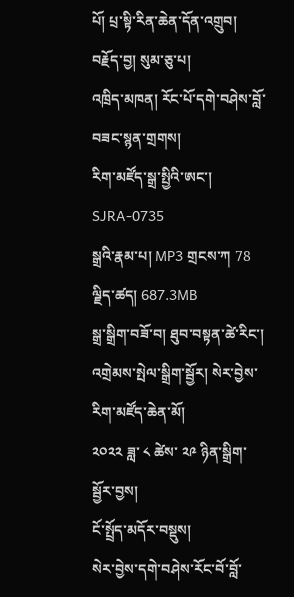པོ། པྲ་སྟི་རིན་ཆེན་དོན་འགྲུབ།
བརྗོད་བྱ། སུམ་ཅུ་པ།
འཁྲིད་མཁན། རོང་པོ་དགེ་བཤེས་བློ་བཟང་སྙན་གྲགས།
རིག་མཛོད་སྒྲ་སྤྱིའི་ཨང་། SJRA-0735
སྒྲའི་རྣམ་པ། MP3 གྲངས་ཀ 78 ལྗིད་ཚད། 687.3MB
སྒྲ་སྒྲིག་བཟོ་བ། ཐུབ་བསྟན་ཚེ་རིང་།
འགྲེམས་སྤེལ་སྒྲིག་སྦྱོར། སེར་བྱེས་རིག་མཛོད་ཆེན་མོ།
༢༠༢༢ ཟླ་ ༨ ཚེས་ ༢༩ ཉིན་སྒྲིག་སྦྱོར་བྱས།
ངོ་སྤྲོད་མདོར་བསྡུས།
སེར་བྱེས་དགེ་བཤེས་རོང་བོ་བློ་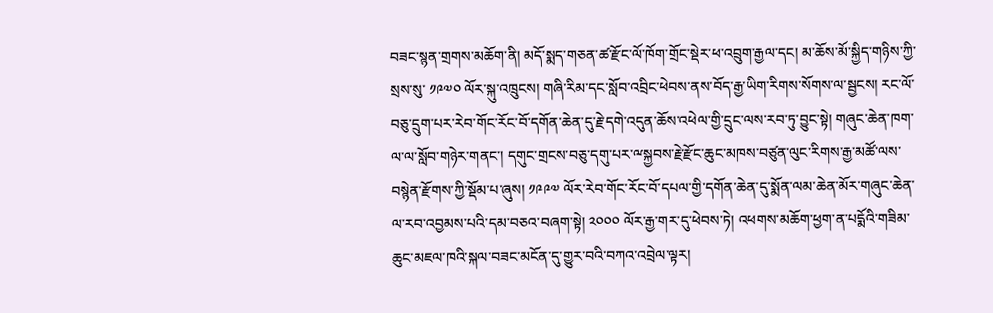བཟང་སྙན་གྲགས་མཆོག་ནི། མདོ་སྨད་གཅན་ཚ་རྫོང་ལོ་ཁོག་གྲོང་སྡེར་ཕ་འབྲུག་རྒྱལ་དང། མ་ཆོས་མོ་སྐྱིད་གཉིས་ཀྱི་སྲས་སུ་ ༡༩༧༠ ལོར་སྐུ་འཁྲུངས། གཞི་རིམ་དང་སློབ་འབྲིང་ཕེབས་ནས་བོད་རྒྱ་ཡིག་རིགས་སོགས་ལ་སྦྱངས། རང་ལོ་བཅུ་དྲུག་པར་རེབ་གོང་རོང་བོ་དགོན་ཆེན་དུ་རྗེ་དགེ་འདུན་ཆོས་འཕེལ་གྱི་དྲུང་ལས་རབ་ཏུ་བྱུང་སྟེ། གཞུང་ཆེན་ཁག་ལ་ལ་སློབ་གཉེར་གནང་། དགུང་གྲངས་བཅུ་དགུ་པར་ྋསྐྱབས་རྗེ་རྫོང་ཆུང་མཁས་བཙུན་ལུང་རིགས་རྒྱ་མཚོ་ལས་བསྙེན་རྫོགས་ཀྱི་སྡོམ་པ་ཞུས། ༡༩༩༧ ལོར་རེབ་གོང་རོང་བོ་དཔལ་གྱི་དགོན་ཆེན་དུ་སྨོན་ལམ་ཆེན་མོར་གཞུང་ཆེན་ལ་རབ་འབྱམས་པའི་དམ་བཅའ་བཞག་སྟེ། ༢༠༠༠ ལོར་རྒྱ་གར་དུ་ཕེབས་ཏེ། འཕགས་མཆོག་ཕྱག་ན་པདྨོའི་གཟིམ་ཆུང་མཇལ་ཁའི་སྐལ་བཟང་མངོན་དུ་གྱུར་བའི་བཀའ་འབྲེལ་ལྟར།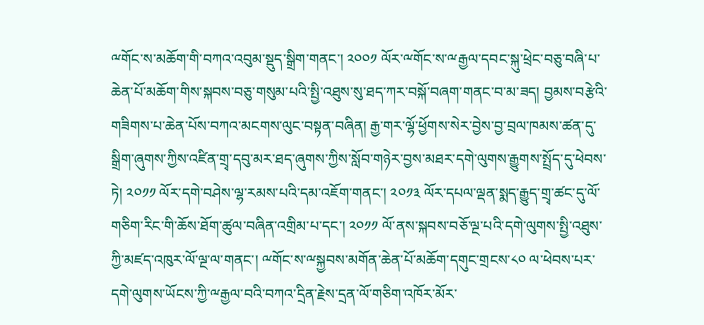ྋགོང་ས་མཆོག་གི་བཀའ་འབུམ་སྡུད་སྒྲིག་གནང་། ༢༠༠༡ ལོར་ྋགོང་ས་ྋརྒྱལ་དབང་སྐུ་ཕྲེང་བཅུ་བཞི་པ་ཆེན་པོ་མཆོག་གིས་སྐབས་བཅུ་གསུམ་པའི་སྤྱི་འཐུས་སུ་ཐད་ཀར་བསྐོ་བཞག་གནང་བ་མ་ཟད། བྱམས་བརྩེའི་གཟིགས་པ་ཆེན་པོས་བཀའ་མངགས་ལུང་བསྟན་བཞིན། རྒྱ་གར་ལྷོ་ཕྱོགས་སེར་བྱེས་བྱ་བྲལ་ཁམས་ཚན་དུ་སྒྲིག་ཞུགས་ཀྱིས་འཛིན་གྲྭ་དབུ་མར་ཐད་ཞུགས་ཀྱིས་སློབ་གཉེར་བྱས་མཐར་དགེ་ལུགས་རྒྱུགས་སྤྲོད་དུ་ཕེབས་ཏེ། ༢༠༡༡ ལོར་དགེ་བཤེས་ལྷ་རམས་པའི་དམ་འཇོག་གནང་། ༢༠༡༣ ལོར་དཔལ་ལྡན་སྨད་རྒྱུད་གྲྭ་ཚང་དུ་ལོ་གཅིག་རིང་གི་ཆོས་ཐོག་ཚུལ་བཞིན་འགྲིམ་པ་དང་། ༢༠༡༡ ལོ་ནས་སྐབས་བཅོ་ལྔ་པའི་དགེ་ལུགས་སྤྱི་འཐུས་ཀྱི་མཛད་འཁུར་ལོ་ལྔ་ལ་གནང་། ྋགོང་ས་ྋསྐྱབས་མགོན་ཆེན་པོ་མཆོག་དགུང་གྲངས་༨༠ ལ་ཕེབས་པར་དགེ་ལུགས་ཡོངས་ཀྱི་ྋརྒྱལ་བའི་བཀའ་དྲིན་རྗེས་དྲན་ལོ་གཅིག་འཁོར་མོར་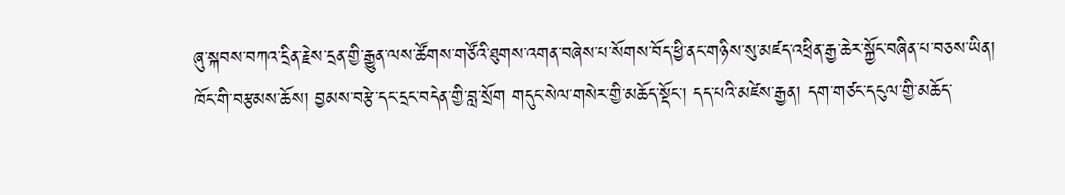ཞུ་སྐབས་བཀའ་དྲིན་རྗེས་དྲན་གྱི་རྒྱུན་ལས་ཚོགས་གཙོའི་ཐུགས་འགན་བཞེས་པ་སོགས་བོད་ཕྱི་ནང་གཉིས་སུ་མཛད་འཕྲིན་རྒྱ་ཆེར་སྐྱོང་བཞིན་པ་བཅས་ཡིན།
ཁོང་གི་བརྩམས་ཆོས། བྱམས་བརྩེ་དང་དྲང་བདེན་གྱི་བླ་སྲོག གདུང་སེལ་གསེར་གྱི་མཆོད་སྡོང་། དད་པའི་མཛེས་རྒྱན། དག་གཙང་དངུལ་གྱི་མཆོད་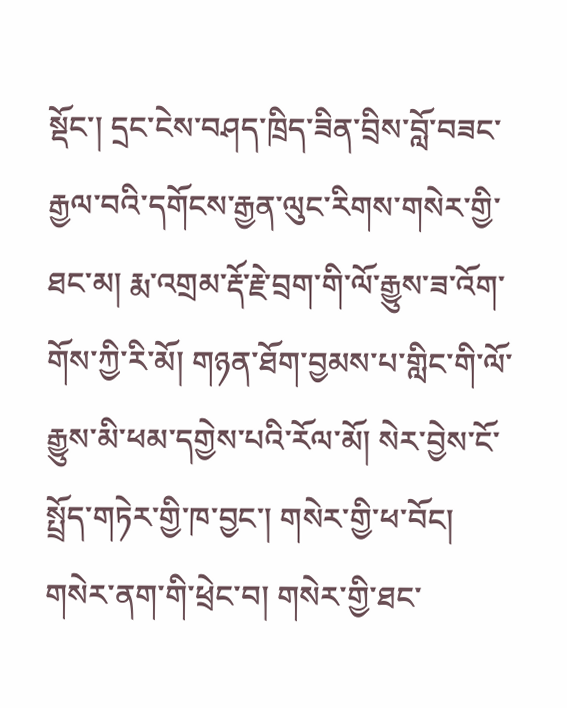སྡོང་། དྲང་ངེས་བཤད་ཁྲིད་ཟིན་བྲིས་བློ་བཟང་རྒྱལ་བའི་དགོངས་རྒྱན་ལུང་རིགས་གསེར་གྱི་ཐང་མ། རྨ་འགྲམ་རྡོ་རྗེ་བྲག་གི་ལོ་རྒྱུས་ཟ་འོག་གོས་ཀྱི་རི་མོ། གཉན་ཐོག་བྱམས་པ་གླིང་གི་ལོ་རྒྱུས་མི་ཕམ་དགྱེས་པའི་རོལ་མོ། སེར་བྱེས་ངོ་སྤྲོད་གཏེར་གྱི་ཁ་བྱང་། གསེར་གྱི་ཕ་བོང། གསེར་ནག་གི་ཕྲེང་བ། གསེར་གྱི་ཐང་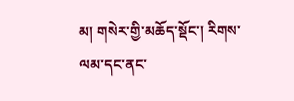མ། གསེར་གྱི་མཆོད་སྡོང་། རིགས་ལམ་དང་ནང་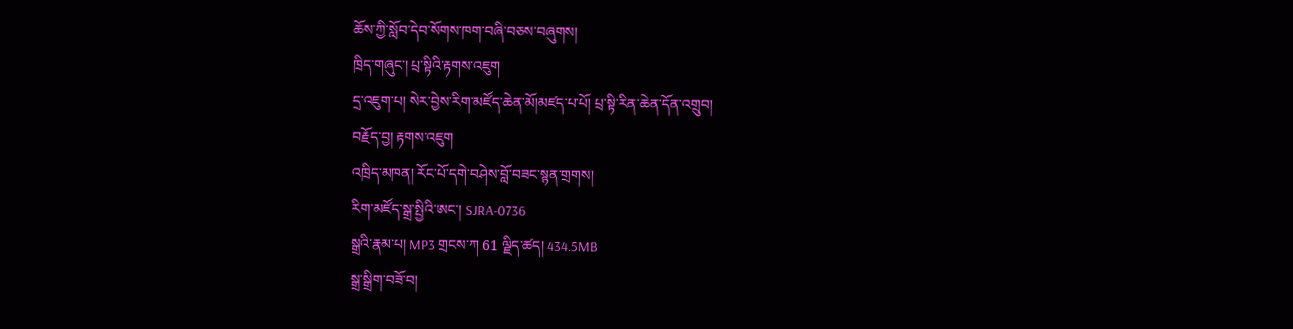ཆོས་ཀྱི་སློབ་དེབ་སོགས་ཁག་བཞི་བཅས་བཞུགས།
ཁྲིད་གཞུང་། པྲ་སྟིའི་རྟགས་འཇུག
དྲ་འཇུག་པ། སེར་བྱེས་རིག་མཛོད་ཆེན་མོ།མཛད་པ་པོ། པྲ་སྟི་རིན་ཆེན་དོན་འགྲུབ།
བརྗོད་བྱ། རྟགས་འཇུག
འཁྲིད་མཁན། རོང་པོ་དགེ་བཤེས་བློ་བཟང་སྙན་གྲགས།
རིག་མཛོད་སྒྲ་སྤྱིའི་ཨང་། SJRA-0736
སྒྲའི་རྣམ་པ། MP3 གྲངས་ཀ 61 ལྗིད་ཚད། 434.5MB
སྒྲ་སྒྲིག་བཟོ་བ།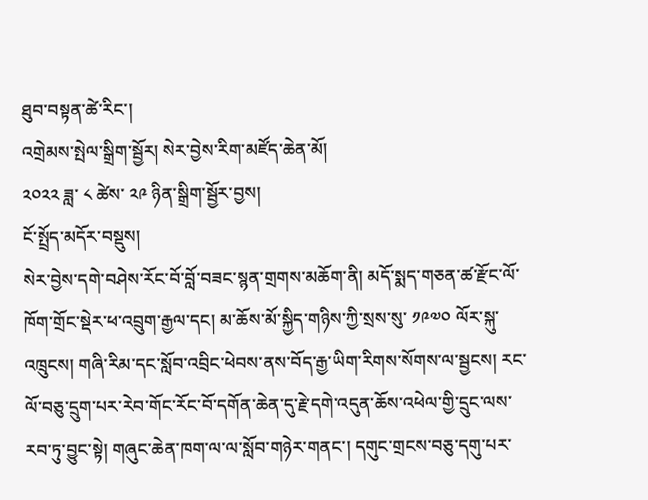ཐུབ་བསྟན་ཚེ་རིང་།
འགྲེམས་སྤེལ་སྒྲིག་སྦྱོར། སེར་བྱེས་རིག་མཛོད་ཆེན་མོ།
༢༠༢༢ ཟླ་ ༨ ཚེས་ ༢༩ ཉིན་སྒྲིག་སྦྱོར་བྱས།
ངོ་སྤྲོད་མདོར་བསྡུས།
སེར་བྱེས་དགེ་བཤེས་རོང་བོ་བློ་བཟང་སྙན་གྲགས་མཆོག་ནི། མདོ་སྨད་གཅན་ཚ་རྫོང་ལོ་ཁོག་གྲོང་སྡེར་ཕ་འབྲུག་རྒྱལ་དང། མ་ཆོས་མོ་སྐྱིད་གཉིས་ཀྱི་སྲས་སུ་ ༡༩༧༠ ལོར་སྐུ་འཁྲུངས། གཞི་རིམ་དང་སློབ་འབྲིང་ཕེབས་ནས་བོད་རྒྱ་ཡིག་རིགས་སོགས་ལ་སྦྱངས། རང་ལོ་བཅུ་དྲུག་པར་རེབ་གོང་རོང་བོ་དགོན་ཆེན་དུ་རྗེ་དགེ་འདུན་ཆོས་འཕེལ་གྱི་དྲུང་ལས་རབ་ཏུ་བྱུང་སྟེ། གཞུང་ཆེན་ཁག་ལ་ལ་སློབ་གཉེར་གནང་། དགུང་གྲངས་བཅུ་དགུ་པར་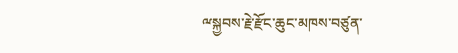ྋསྐྱབས་རྗེ་རྫོང་ཆུང་མཁས་བཙུན་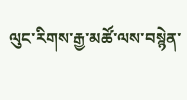ལུང་རིགས་རྒྱ་མཚོ་ལས་བསྙེན་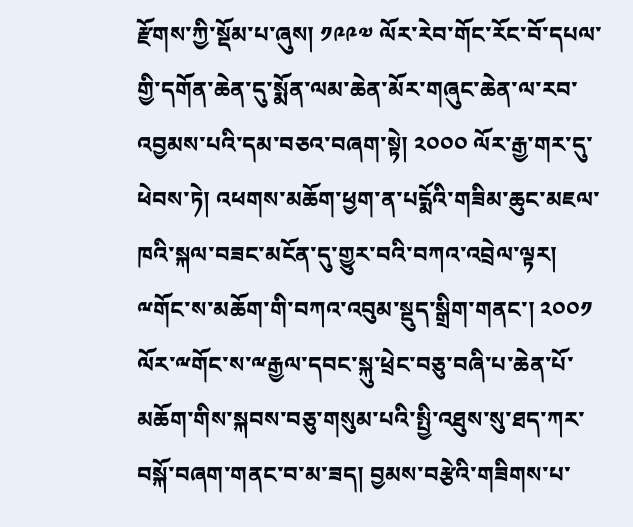རྫོགས་ཀྱི་སྡོམ་པ་ཞུས། ༡༩༩༧ ལོར་རེབ་གོང་རོང་བོ་དཔལ་གྱི་དགོན་ཆེན་དུ་སྨོན་ལམ་ཆེན་མོར་གཞུང་ཆེན་ལ་རབ་འབྱམས་པའི་དམ་བཅའ་བཞག་སྟེ། ༢༠༠༠ ལོར་རྒྱ་གར་དུ་ཕེབས་ཏེ། འཕགས་མཆོག་ཕྱག་ན་པདྨོའི་གཟིམ་ཆུང་མཇལ་ཁའི་སྐལ་བཟང་མངོན་དུ་གྱུར་བའི་བཀའ་འབྲེལ་ལྟར། ྋགོང་ས་མཆོག་གི་བཀའ་འབུམ་སྡུད་སྒྲིག་གནང་། ༢༠༠༡ ལོར་ྋགོང་ས་ྋརྒྱལ་དབང་སྐུ་ཕྲེང་བཅུ་བཞི་པ་ཆེན་པོ་མཆོག་གིས་སྐབས་བཅུ་གསུམ་པའི་སྤྱི་འཐུས་སུ་ཐད་ཀར་བསྐོ་བཞག་གནང་བ་མ་ཟད། བྱམས་བརྩེའི་གཟིགས་པ་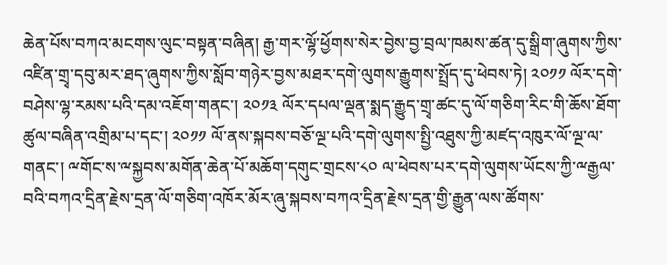ཆེན་པོས་བཀའ་མངགས་ལུང་བསྟན་བཞིན། རྒྱ་གར་ལྷོ་ཕྱོགས་སེར་བྱེས་བྱ་བྲལ་ཁམས་ཚན་དུ་སྒྲིག་ཞུགས་ཀྱིས་འཛིན་གྲྭ་དབུ་མར་ཐད་ཞུགས་ཀྱིས་སློབ་གཉེར་བྱས་མཐར་དགེ་ལུགས་རྒྱུགས་སྤྲོད་དུ་ཕེབས་ཏེ། ༢༠༡༡ ལོར་དགེ་བཤེས་ལྷ་རམས་པའི་དམ་འཇོག་གནང་། ༢༠༡༣ ལོར་དཔལ་ལྡན་སྨད་རྒྱུད་གྲྭ་ཚང་དུ་ལོ་གཅིག་རིང་གི་ཆོས་ཐོག་ཚུལ་བཞིན་འགྲིམ་པ་དང་། ༢༠༡༡ ལོ་ནས་སྐབས་བཅོ་ལྔ་པའི་དགེ་ལུགས་སྤྱི་འཐུས་ཀྱི་མཛད་འཁུར་ལོ་ལྔ་ལ་གནང་། ྋགོང་ས་ྋསྐྱབས་མགོན་ཆེན་པོ་མཆོག་དགུང་གྲངས་༨༠ ལ་ཕེབས་པར་དགེ་ལུགས་ཡོངས་ཀྱི་ྋརྒྱལ་བའི་བཀའ་དྲིན་རྗེས་དྲན་ལོ་གཅིག་འཁོར་མོར་ཞུ་སྐབས་བཀའ་དྲིན་རྗེས་དྲན་གྱི་རྒྱུན་ལས་ཚོགས་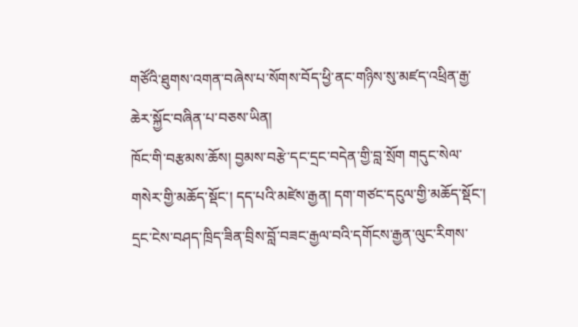གཙོའི་ཐུགས་འགན་བཞེས་པ་སོགས་བོད་ཕྱི་ནང་གཉིས་སུ་མཛད་འཕྲིན་རྒྱ་ཆེར་སྐྱོང་བཞིན་པ་བཅས་ཡིན།
ཁོང་གི་བརྩམས་ཆོས། བྱམས་བརྩེ་དང་དྲང་བདེན་གྱི་བླ་སྲོག གདུང་སེལ་གསེར་གྱི་མཆོད་སྡོང་། དད་པའི་མཛེས་རྒྱན། དག་གཙང་དངུལ་གྱི་མཆོད་སྡོང་། དྲང་ངེས་བཤད་ཁྲིད་ཟིན་བྲིས་བློ་བཟང་རྒྱལ་བའི་དགོངས་རྒྱན་ལུང་རིགས་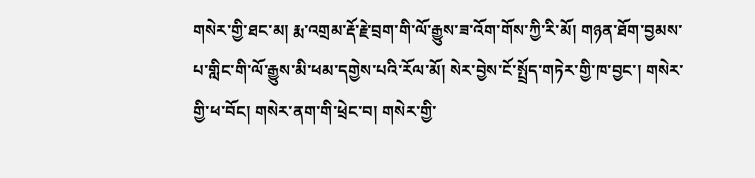གསེར་གྱི་ཐང་མ། རྨ་འགྲམ་རྡོ་རྗེ་བྲག་གི་ལོ་རྒྱུས་ཟ་འོག་གོས་ཀྱི་རི་མོ། གཉན་ཐོག་བྱམས་པ་གླིང་གི་ལོ་རྒྱུས་མི་ཕམ་དགྱེས་པའི་རོལ་མོ། སེར་བྱེས་ངོ་སྤྲོད་གཏེར་གྱི་ཁ་བྱང་། གསེར་གྱི་ཕ་བོང། གསེར་ནག་གི་ཕྲེང་བ། གསེར་གྱི་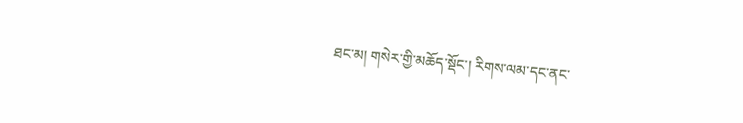ཐང་མ། གསེར་གྱི་མཆོད་སྡོང་། རིགས་ལམ་དང་ནང་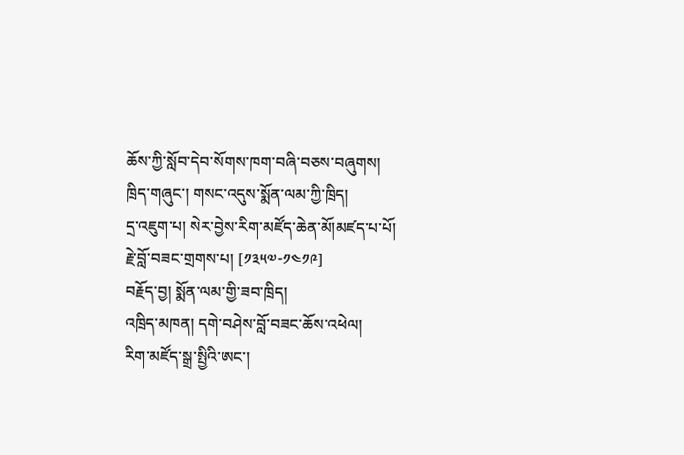ཆོས་ཀྱི་སློབ་དེབ་སོགས་ཁག་བཞི་བཅས་བཞུགས།
ཁྲིད་གཞུང་། གསང་འདུས་སྨོན་ལམ་ཀྱི་ཁྲིད།
དྲ་འཇུག་པ། སེར་བྱེས་རིག་མཛོད་ཆེན་མོ།མཛད་པ་པོ། རྗེ་བློ་བཟང་གྲགས་པ། [༡༣༥༧-༡༤༡༩]
བརྗོད་བྱ། སྨོན་ལམ་གྱི་ཟབ་ཁྲིད།
འཁྲིད་མཁན། དགེ་བཤེས་བློ་བཟང་ཆོས་འཕེལ།
རིག་མཛོད་སྒྲ་སྤྱིའི་ཨང་།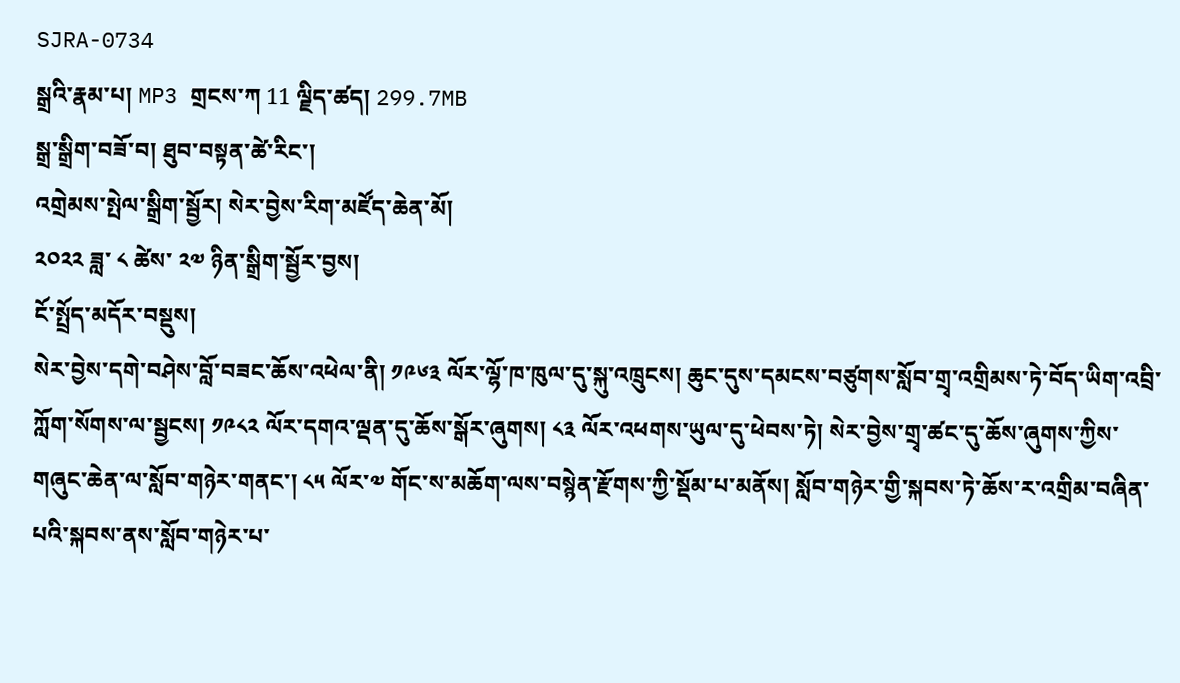SJRA-0734
སྒྲའི་རྣམ་པ། MP3 གྲངས་ཀ 11 ལྗིད་ཚད། 299.7MB
སྒྲ་སྒྲིག་བཟོ་བ། ཐུབ་བསྟན་ཚེ་རིང་།
འགྲེམས་སྤེལ་སྒྲིག་སྦྱོར། སེར་བྱེས་རིག་མཛོད་ཆེན་མོ།
༢༠༢༢ ཟླ་ ༨ ཚེས་ ༢༧ ཉིན་སྒྲིག་སྦྱོར་བྱས།
ངོ་སྤྲོད་མདོར་བསྡུས།
སེར་བྱེས་དགེ་བཤེས་བློ་བཟང་ཆོས་འཕེལ་ནི། ༡༩༦༣ ལོར་ལྷོ་ཁ་ཁུལ་དུ་སྐུ་འཁྲུངས། ཆུང་དུས་དམངས་བཙུགས་སློབ་གྲྭ་འགྲིམས་ཏེ་བོད་ཡིག་འབྲི་ཀློག་སོགས་ལ་སྦྱངས། ༡༩༨༢ ལོར་དགའ་ལྡན་དུ་ཆོས་སྒོར་ཞུགས། ༨༣ ལོར་འཕགས་ཡུལ་དུ་ཕེབས་ཏེ། སེར་བྱེས་གྲྭ་ཚང་དུ་ཆོས་ཞུགས་ཀྱིས་གཞུང་ཆེན་ལ་སློབ་གཉེར་གནང་། ༨༥ ལོར་༧ གོང་ས་མཆོག་ལས་བསྙེན་རྫོགས་ཀྱི་སྡོམ་པ་མནོས། སློབ་གཉེར་གྱི་སྐབས་ཏེ་ཆོས་ར་འགྲིམ་བཞིན་པའི་སྐབས་ནས་སློབ་གཉེར་པ་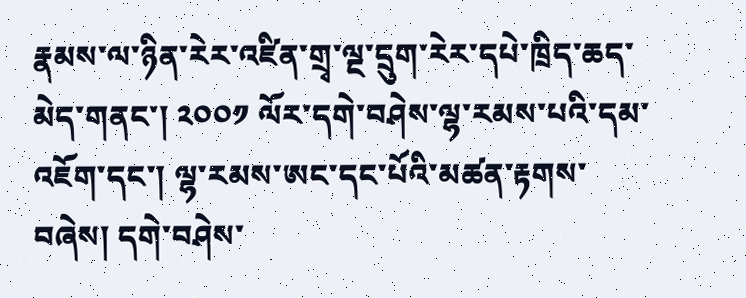རྣམས་ལ་ཉིན་རེར་འཛིན་གྲྭ་ལྔ་དྲུག་རེར་དཔེ་ཁྲིད་ཆད་མེད་གནང་། ༢༠༠༡ ལོར་དགེ་བཤེས་ལྷ་རམས་པའི་དམ་འཇོག་དང་། ལྷ་རམས་ཨང་དང་པོའི་མཚན་རྟགས་བཞེས། དགེ་བཤེས་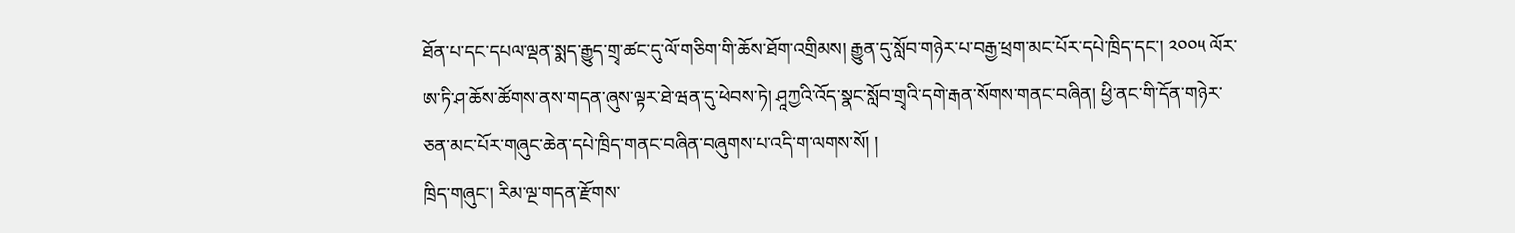ཐོན་པ་དང་དཔལ་ལྡན་སྨད་རྒྱུད་གྲྭ་ཚང་དུ་ལོ་གཅིག་གི་ཆོས་ཐོག་འགྲིམས། རྒྱུན་དུ་སློབ་གཉེར་པ་བརྒྱ་ཕྲག་མང་པོར་དཔེ་ཁྲིད་དང་། ༢༠༠༥ ལོར་ཨ་ཏི་ཤ་ཆོས་ཚོགས་ནས་གདན་ཞུས་ལྟར་ཐེ་ཝན་དུ་ཕེབས་ཏེ། ཤཱཀྱའི་འོད་སྣང་སློབ་གྲྭའི་དགེ་རྒན་སོགས་གནང་བཞིན། ཕྱི་ནང་གི་དོན་གཉེར་ཅན་མང་པོར་གཞུང་ཆེན་དཔེ་ཁྲིད་གནང་བཞིན་བཞུགས་པ་འདི་ག་ལགས་སོ། །
ཁྲིད་གཞུང་། རིམ་ལྔ་གདན་རྫོགས་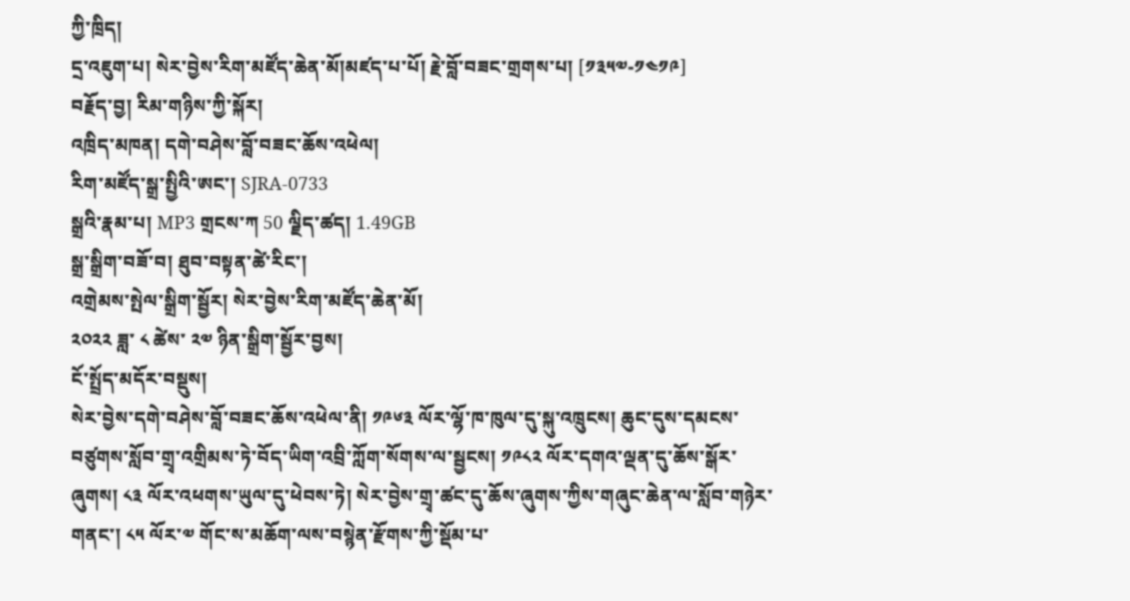ཀྱི་ཁྲིད།
དྲ་འཇུག་པ། སེར་བྱེས་རིག་མཛོད་ཆེན་མོ།མཛད་པ་པོ། རྗེ་བློ་བཟང་གྲགས་པ། [༡༣༥༧-༡༤༡༩]
བརྗོད་བྱ། རིམ་གཉིས་ཀྱི་སྐོར།
འཁྲིད་མཁན། དགེ་བཤེས་བློ་བཟང་ཆོས་འཕེལ།
རིག་མཛོད་སྒྲ་སྤྱིའི་ཨང་། SJRA-0733
སྒྲའི་རྣམ་པ། MP3 གྲངས་ཀ 50 ལྗིད་ཚད། 1.49GB
སྒྲ་སྒྲིག་བཟོ་བ། ཐུབ་བསྟན་ཚེ་རིང་།
འགྲེམས་སྤེལ་སྒྲིག་སྦྱོར། སེར་བྱེས་རིག་མཛོད་ཆེན་མོ།
༢༠༢༢ ཟླ་ ༨ ཚེས་ ༢༧ ཉིན་སྒྲིག་སྦྱོར་བྱས།
ངོ་སྤྲོད་མདོར་བསྡུས།
སེར་བྱེས་དགེ་བཤེས་བློ་བཟང་ཆོས་འཕེལ་ནི། ༡༩༦༣ ལོར་ལྷོ་ཁ་ཁུལ་དུ་སྐུ་འཁྲུངས། ཆུང་དུས་དམངས་བཙུགས་སློབ་གྲྭ་འགྲིམས་ཏེ་བོད་ཡིག་འབྲི་ཀློག་སོགས་ལ་སྦྱངས། ༡༩༨༢ ལོར་དགའ་ལྡན་དུ་ཆོས་སྒོར་ཞུགས། ༨༣ ལོར་འཕགས་ཡུལ་དུ་ཕེབས་ཏེ། སེར་བྱེས་གྲྭ་ཚང་དུ་ཆོས་ཞུགས་ཀྱིས་གཞུང་ཆེན་ལ་སློབ་གཉེར་གནང་། ༨༥ ལོར་༧ གོང་ས་མཆོག་ལས་བསྙེན་རྫོགས་ཀྱི་སྡོམ་པ་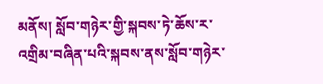མནོས། སློབ་གཉེར་གྱི་སྐབས་ཏེ་ཆོས་ར་འགྲིམ་བཞིན་པའི་སྐབས་ནས་སློབ་གཉེར་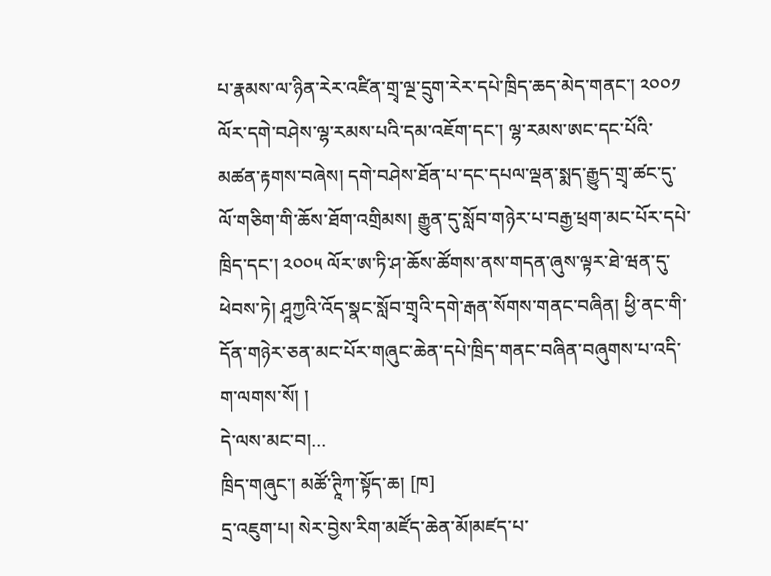པ་རྣམས་ལ་ཉིན་རེར་འཛིན་གྲྭ་ལྔ་དྲུག་རེར་དཔེ་ཁྲིད་ཆད་མེད་གནང་། ༢༠༠༡ ལོར་དགེ་བཤེས་ལྷ་རམས་པའི་དམ་འཇོག་དང་། ལྷ་རམས་ཨང་དང་པོའི་མཚན་རྟགས་བཞེས། དགེ་བཤེས་ཐོན་པ་དང་དཔལ་ལྡན་སྨད་རྒྱུད་གྲྭ་ཚང་དུ་ལོ་གཅིག་གི་ཆོས་ཐོག་འགྲིམས། རྒྱུན་དུ་སློབ་གཉེར་པ་བརྒྱ་ཕྲག་མང་པོར་དཔེ་ཁྲིད་དང་། ༢༠༠༥ ལོར་ཨ་ཏི་ཤ་ཆོས་ཚོགས་ནས་གདན་ཞུས་ལྟར་ཐེ་ཝན་དུ་ཕེབས་ཏེ། ཤཱཀྱའི་འོད་སྣང་སློབ་གྲྭའི་དགེ་རྒན་སོགས་གནང་བཞིན། ཕྱི་ནང་གི་དོན་གཉེར་ཅན་མང་པོར་གཞུང་ཆེན་དཔེ་ཁྲིད་གནང་བཞིན་བཞུགས་པ་འདི་ག་ལགས་སོ། །
དེ་ལས་མང་བ།...
ཁྲིད་གཞུང་། མཚོ་ཊཱིཀ་སྟོད་ཆ། [ཁ]
དྲ་འཇུག་པ། སེར་བྱེས་རིག་མཛོད་ཆེན་མོ།མཛད་པ་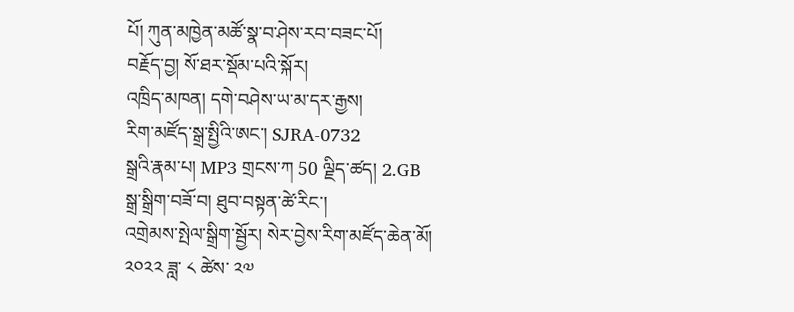པོ། ཀུན་མཁྱེན་མཚོ་སྣ་བ་ཤེས་རབ་བཟང་པོ།
བརྗོད་བྱ། སོ་ཐར་སྡོམ་པའི་སྐོར།
འཁྲིད་མཁན། དགེ་བཤེས་ཡ་མ་དར་རྒྱས།
རིག་མཛོད་སྒྲ་སྤྱིའི་ཨང་། SJRA-0732
སྒྲའི་རྣམ་པ། MP3 གྲངས་ཀ 50 ལྗིད་ཚད། 2.GB
སྒྲ་སྒྲིག་བཟོ་བ། ཐུབ་བསྟན་ཚེ་རིང་།
འགྲེམས་སྤེལ་སྒྲིག་སྦྱོར། སེར་བྱེས་རིག་མཛོད་ཆེན་མོ།
༢༠༢༢ ཟླ་ ༨ ཚེས་ ༢༧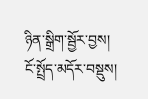ཉིན་སྒྲིག་སྦྱོར་བྱས།
ངོ་སྤྲོད་མདོར་བསྡུས།